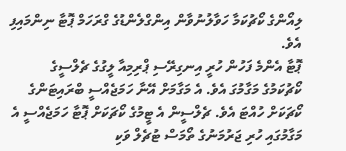ލިއޯންގެ ކޯޗުކަމާ ހަވާލުނުވާން އިންގްލެންޑުގެ ގްރަހަމް ޕޮޓާ ނިންމައިފި އެވެ.
ޕޮޓާ އެންމެ ފަހުން ހުރީ އިނގިރޭސި ޕްރިމިއާ ލީގުގެ ޗެލްސީގެ ކޯޗުކަމުގެ މަގާމުގަ އެވެ. އެ މަގާމަށް އޭނާ ހަމަޖެއްސީ ބްރައިޓަންގެ ކޯޗަކަށް ހުއްޓަ އެވެ. ޗެލްސީން އެ ޓީމުގެ ކޯޗަކަށް ޕޮޓާ ހަމަޖެއްސީ އެ މަގާމުގައި ހުރި ޖަރުމަނުގެ ތޯމަސް ޓުޗެލް ވަކި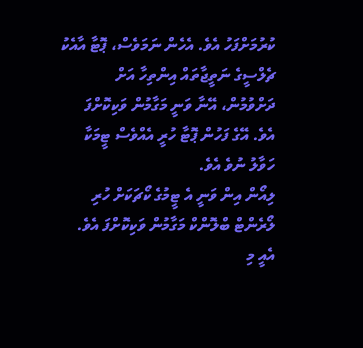ކުރުމަށްފަހު އެވެ. އެހެން ނަމަވެސް، ޕޮޓާ އާއެކު ޗެލްސީގެ ނަތީޖާތައް އިންތިހާ އަށް ދަށްވުމުން، އޭނާ ވަނީ މަގާމުން ވަކިކޮށްފަ އެވެ. އޭގެ ފަހުން ޕޮޓާ ހުރީ އެއްވެސް ޓީމަކާ ހަވާލު ނުވެ އެވެ.
ލިއޯން އިން ވަނީ އެ ޓީމުގެ ކޯޗަކަށް ހުރި ލޯރެންޓް ބްލޮންކް މަގާމުން ވަކިކޮށްފަ އެވެ. އެއީ މި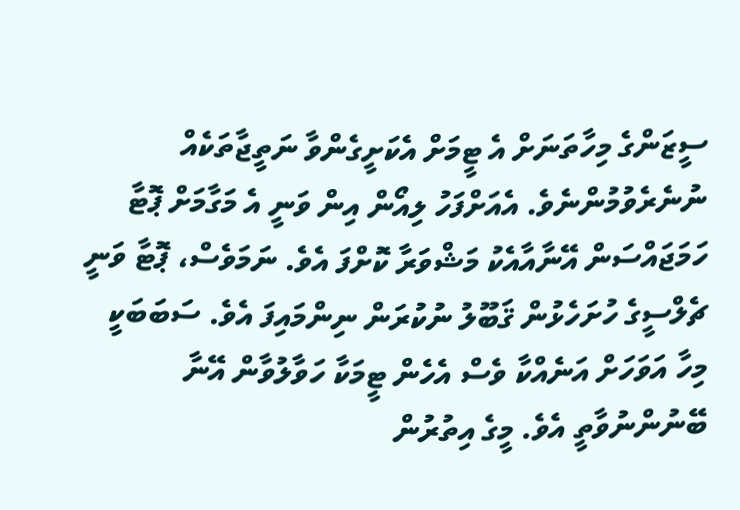ސީޒަންގެ މިހާތަނަށް އެ ޓީމަށް އެކަށީގެންވާ ނަތީޖާތަކެއް ނުނެރެވުމުންނެވެ. އެއަށްފަހު ލިއޯން އިން ވަނީ އެ މަގާމަށް ޕޮޓާ ހަމަޖައްސަން އޭނާއާއެކު މަޝްވަރާ ކޮށްފަ އެވެ. ނަމަވެސް، ޕޮޓާ ވަނީ ޗެލްސީގެ ހުށަހެޅުން ޤަބޫލު ނުކުރަން ނިންމައިފަ އެވެ. ސަބަބަކީ މިހާ އަވަހަށް އަނެއްކާ ވެސް އެހެން ޓީމަކާ ހަވާލުވާން އޭނާ ބޭނުންނުވާތީ އެވެ. މީގެ އިތުރުން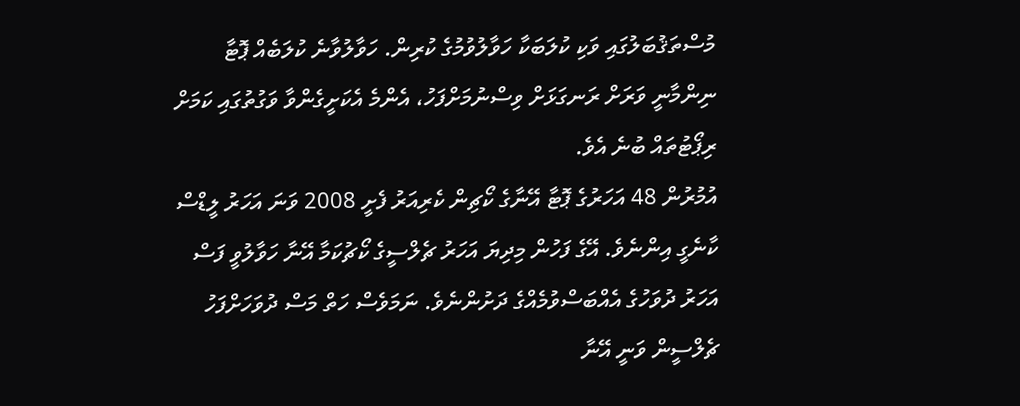މުސްތަޤުބަލުގައި ވަކި ކުލަބަކާ ހަވާލުވުމުގެ ކުރިން. ހަވާލުވާނެ ކުލަބެއް ޕޮޓާ ނިންމާނީ ވަރަށް ރަނގަޅަށް ވިސްނުމަށްފަހު، އެންމެ އެކަށީގެންވާ ވަގުތުގައި ކަމަށް ރިޕޯޓުތައް ބުނެ އެވެ.
އުމުރުން 48 އަހަރުގެ ޕޮޓާ އޭނާގެ ކޯޗިން ކެރިއަރު ފެށީ 2008 ވަނަ އަހަރު ލީޑްސް ކާނެގީ އިންނެވެ. އޭގެ ފަހުން މިދިޔަ އަހަރު ޗެލްސީގެ ކޯޗުކަމާ އޭނާ ހަވާލުވީ ފަސް އަހަރު ދުވަހުގެ އެއްބަސްވުމެއްގެ ދަށުންނެވެ. ނަމަވެސް ހަތް މަސް ދުވަހަށްފަހު ޗެލްސީން ވަނީ އޭނާ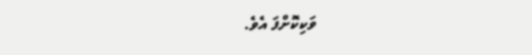ވަކިކޮށްފަ އެވެ.